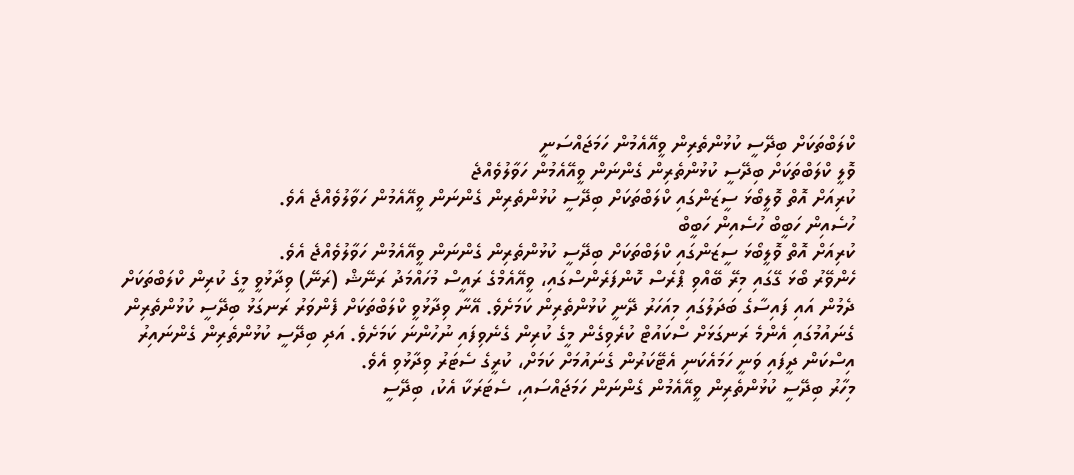ކްލަބްތަކަށް ބިދޭސީ ކުޅުންތެރިން ވީއޭއެމުން ހަމަޖައްސަނީ
ވޮލީ ކްލަބްތަކަށް ބިދޭސީ ކުޅުންތެރިން ގެންނަން ވީއޭއެމުން ހަވާލުވެއްޖެ
ކުރިއަށް އޮތް ވޮލީބޯޅަ ސީޒަންގައި ކްލަބްތަކަށް ބިދޭސީ ކުޅުންތެރިން ގެންނަން ވީއޭއެމުން ހަވާލުވެއްޖެ އެވެ.
ހުސެއިން ހަބީބް ހުސެއިން ހަބީބް
ކުރިއަށް އޮތް ވޮލީބޯޅަ ސީޒަންގައި ކްލަބްތަކަށް ބިދޭސީ ކުޅުންތެރިން ގެންނަން ވީއޭއެމުން ހަވާލުވެއްޖެ އެވެ.
ހެންވޭރު ބޯޅަ ގޭގައި މިރޭ ބޭއްވި ޕްރެސް ކޮންފަރެންސްގައި، ވީއޭއެމްގެ ރައީސް މުހައްމަދު ރަނޭޝް (ރަނޭ) ވިދާޅުވީ މީގެ ކުރިން ކްލަބްތަކަށް ދެމުން އައި ފައިސާގެ ބަދަލުގައި މިއަހަރު ދޭނީ ކުޅުންތެރިން ކަމަށެވެ. އޭނާ ވިދާޅުވީ ކްލަބްތަކަށް ފެންވަރު ރަނގަޅު ބިދޭސީ ކުޅުންތެރިން ގެނައުމުގައި އެންމެ ރަނގަޅަށް ސްކައުޓް ކުރެވިގެން މީގެ ކުރިން ގެނެވިފައި ނުހުންނަ ކަމަށެވެ. އަދި ބިދޭސީ ކުޅުންތެރިން ގެންނައިރު އިސްކަން ދީފައި ވަނީ ހަމައެކަނި އެޓޭކަރުން ގެނައުމަށް ކަމަށް، ކުރީގެ ސެޓަރު ވިދާޅުވި އެވެ.
މިހާރު ބިދޭސީ ކުޅުންތެރިން ވީއޭއެމުން ގެންނަން ހަމަޖައްސައި، ސެޓަރަކާ އެކު، ބިދޭސީ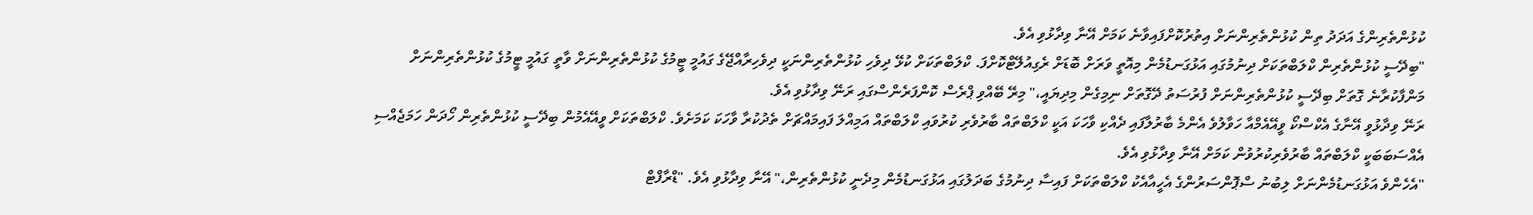ކުޅުންތެރިންގެ އަދަދު ތިން ކުޅުންތެރިންނަށް އިތުރުކޮށްފައިވާނެ ކަމަށް އޭނާ ވިދާޅުވި އެވެ.
"ބިދޭސީ ކުޅުންތެރިން ކްލަބްތަކަށް ދިނުމުގައި އަޅުގަނޑުމެން މިއޮތީ ވަރަށް ބޮޑަށް ރެގިއުލޭޓްކޮށްފަ. ކްލަބްތަކަށް ކުޅޭ ދިވެހި ކުޅުންތެރިންނަކީ ދިވެހިރާއްޖޭގެ ގައުމީ ޓީމުގެ ކުޅުންތެރިންނަށް ވާތީ ގައުމީ ޓީމުގެ ކުޅުންތެރިންނަށް މަންފާކުރާނެ ގޮތަށް ބިދޭސީ ކުޅުންތެރިންނަށް ފުރުސަތު ދޭގޮތަށް ނިމިގެން މިދިޔައީ،" މިރޭ ބޭއްވި ޕްރެސް ކޮންފަރެންސްގައި ރަނޭ ވިދާޅުވި އެވެ.
ރަނޭ ވިދާޅުވީ އޭނާގެ އެކްސްކޯ ވީއޭއެމްއާ ހަވާލުވެ އެންމެ ބާރުލާފައި ދެއްކި ވާހަކަ އަކީ ކްލަބްތައް ބާރުވެރި ކުރުވައި ކްލަބްތައް އަމިއްލަ ފައިމައްޗަށް ތެދުކުރާ ވާހަކަ ކަމަށެވެ. ކްލަބްތަކަށް ވީއޭއެމުން ބިދޭސީ ކުޅުންތެރިން ހޯދަން ހަމަޖެއްސި އެއްސަބަބަކީ ކްލަބްތައް ބާރުވެރިކުރުވުން ކަމަށް އޭނާ ވިދާޅުވި އެވެ.
"އެހެންވެ އަޅުގަނޑުމެންނަށް ލިބުނު ސްޕޮންސަރުންގެ އެހީއާއެކު ކްލަބްތަކަށް ފައިސާ ދިނުމުގެ ބަދަލުގައި އަޅުގަނޑުމެން މިދެނީ ކުޅުންތެރިން،" އޭނާ ވިދާޅުވި އެވެ. "ޑްރާފްޓް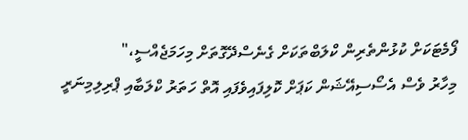ފޯމެޓަކަށް ކުޅުންތެރިން ކްލަބްތަކަށް ގެނެސްދޭގޮތަށް މިހަމަޖެއްސީ،"
މިހާރު ވެސް އެސޯސިއޭޝަން ކަޕަށް ކޮލިފައިވެފައި އޮތް ހަތަރު ކްލަބާއި ޕްރިލިމިނަރީ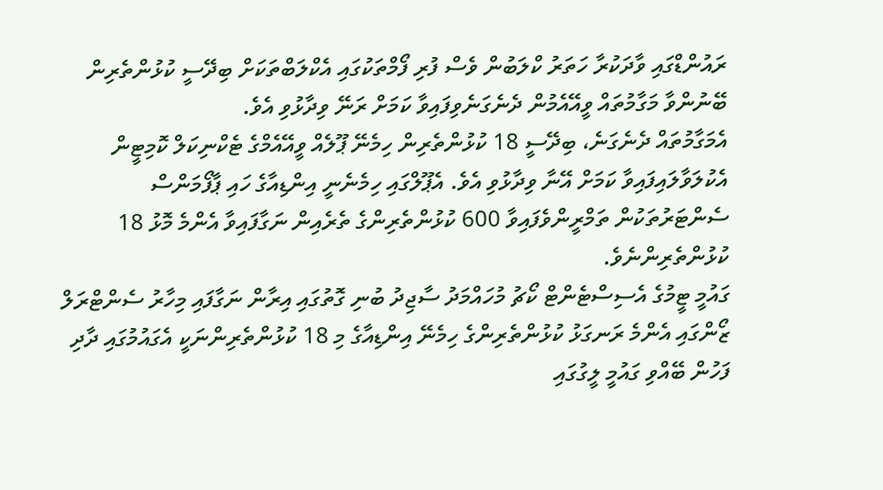ރައުންޑްގައި ވާދަކުރާ ހަތަރު ކްލަބުން ވެސް ފުރި ފޯމްތަކުގައި އެކްލަބްތަކަށް ބިދޭސީ ކުޅުންތެރިން ބޭނުންވާ މަގާމުތައް ވީއޭއެމުން ދެނެގަނެވިފައިވާ ކަމަށް ރަނޭ ވިދާޅުވި އެވެ.
އެމަގާމުތައް ދެނެގަނެ، ބިދޭސީ 18 ކުޅުންތެރިން ހިމެނޭ ޕޫލެއް ވީއޭއެމްގެ ޓެކްނިކަލް ކޮމިޓީން އެކުލަވާލައިފައިވާ ކަމަށް އޭނާ ވިދާޅުވި އެވެ. އެޕޫލްގައި ހިމެނެނީ އިންޑިއާގެ ހައި ޕާފޯމަންސް ސެންޓަރުތަކުން ތަމްރީންވެފައިވާ 600 ކުޅުންތެރިންގެ ތެރެއިން ނަގާފައިވާ އެންމެ މޮޅު 18 ކުޅުންތެރިންނެވެ.
ގައުމީ ޓީމުގެ އެސިސްޓެންޓް ކޯޗު މުހައްމަދު ސާޖިދު ބުނި ގޮތުގައި އިރާން ނަގާފައި މިހާރު ސެންޓްރަލް ޒޯންގައި އެންމެ ރަނގަޅު ކުޅުންތެރިންގެ ހިމެނޭ އިންޑިއާގެ މި 18 ކުޅުންތެރިންނަކީ އެގައުމުގައި ދާދި ފަހުން ބޭއްވި ގައުމީ ލީގުގައި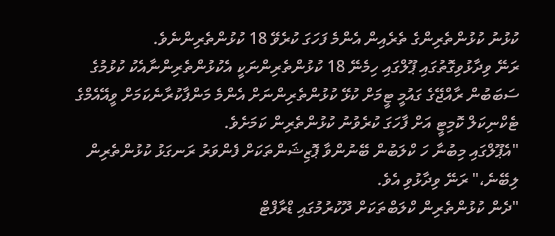ކުޅުނު ކުޅުންތެރިންގެ ތެރެއިން އެންމެ ފަހަގަ ކުރެވޭ 18 ކުޅުންތެރިންނެވެ.
ރަނޭ ވިދާޅުވިގޮތުގައި ޕޫލްގައި ހިމެނޭ 18 ކުޅުންތެރިންނަކީ އެކުޅުންތެރިންނާއެކު ކުޅުމުގެ ސަބަބުން ރާއްޖޭގެ ގައުމީ ޓީމަށް ކުޅޭ ކުޅުންތެރިންނަށް އެންމެ މަންފާކުރާނެކަމަށް ވީއޭއެމްގެ ޓެކްނިކަލް ކޮމިޓީ އަށް ފާހަގަ ކުރެވުނު ކުޅުންތެރިން ކަމަށެވެ.
"އެޕޫލްގައި މިބުނާ ހަ ކްލަބުން ބޭނުންވާ ޕޮޒިޝަންތަކަށް ފެންވަރު ރަނގަޅު ކުޅުންތެރިން ލިބޭނެ،" ރަނޭ ވިދާޅުވި އެވެ.
"ދެން ކުޅުންތެރިން ކްލަބްތަކަށް ދޫކުރުމުގައި ޑްރާފްޓް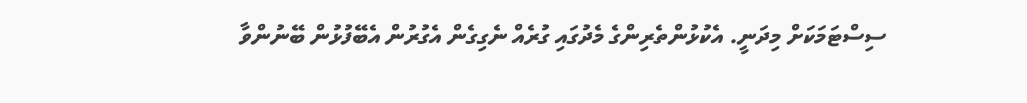ސިސްޓަމަކަށް މިދަނީ. އެކުޅުންތެރިންގެ މެދުގައި ގުރެއް ނެގިގެން އެގުރުން އެބޭފުޅުން ބޭނުންވާ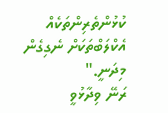ކުޅުންތެރިންތަކެއް އެކްލަބްތަކަށް ނެގިގެން މިދަނީ."
ރަނޭ ވިދާޅުވީ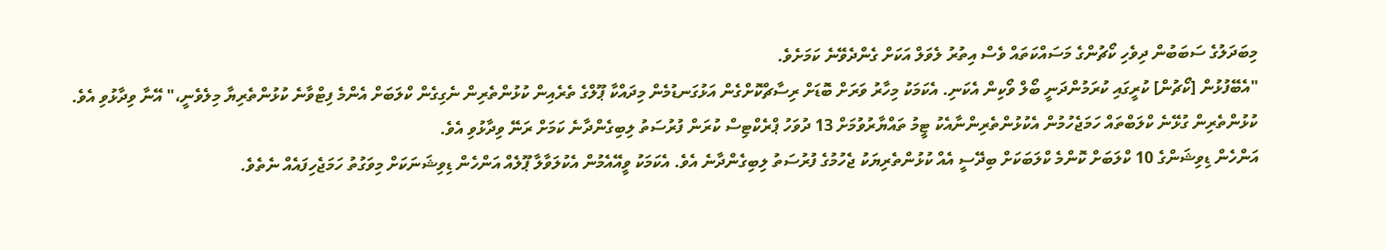މިބަދަލުގެ ސަބަބުން ދިވެހި ކޯޗުންގެ މަސައްކަތައް ވެސް އިތުރު ލެވަލް އަކަށް ގެންދެވޭނެ ކަމަށެވެ.
"އެބޭފުޅުން [ކޯޗުން] ކުރީގައި ކުރަމުންދަނީ ބޯލް ވޯކިން އެކަނި. އެކަމަކު މިހާރު ވަރަށް ބޮޑަށް ރިސާޗްކޮށްގެން އަޅުގަނޑުމެން މިދައްކާ ޕޫލްގެ ތެރެއިން ކުޅުންތެރިން ނެގިގެން ކްލަބަށް އެންމެ ފިޓްވާނެ ކުޅުންތެރިޔާ މިލެވެނީ،" އޭނާ ވިދާޅުވި އެވެ.
ކުޅުންތެރިން ގުޅޭނެ ކްލަބްތައް ހަމަޖެހުމުން އެކުޅުންތެރިންނާއެކު ޓީމު ތައްޔާރުވުމަށް 13 ދުވަހު ޕްރެކްޓިސް ކުރަން ފުރުސަތު ލިބިގެންދާނެ ކަމަށް ރަނޭ ވިދާޅުވި އެވެ.
އަންހެން ޑިވިޝަންގެ 10 ކްލަބަށް ކޮންމެ ކްލަބަކަށް ބިދޭސީ އެއް ކުޅުންތެރިޔަކު ޖެހުމުގެ ފުރުސަތު ލިބިގެންދާނެ އެވެ. އެކަމަކު ވީއޭއެމުން އެކުލަވާލާ ޕޫލެއް އަންހެން ޑިވިޝަނަކަށް މިވަގުތު ހަމަޖެހިފައެއް ނެތެވެ.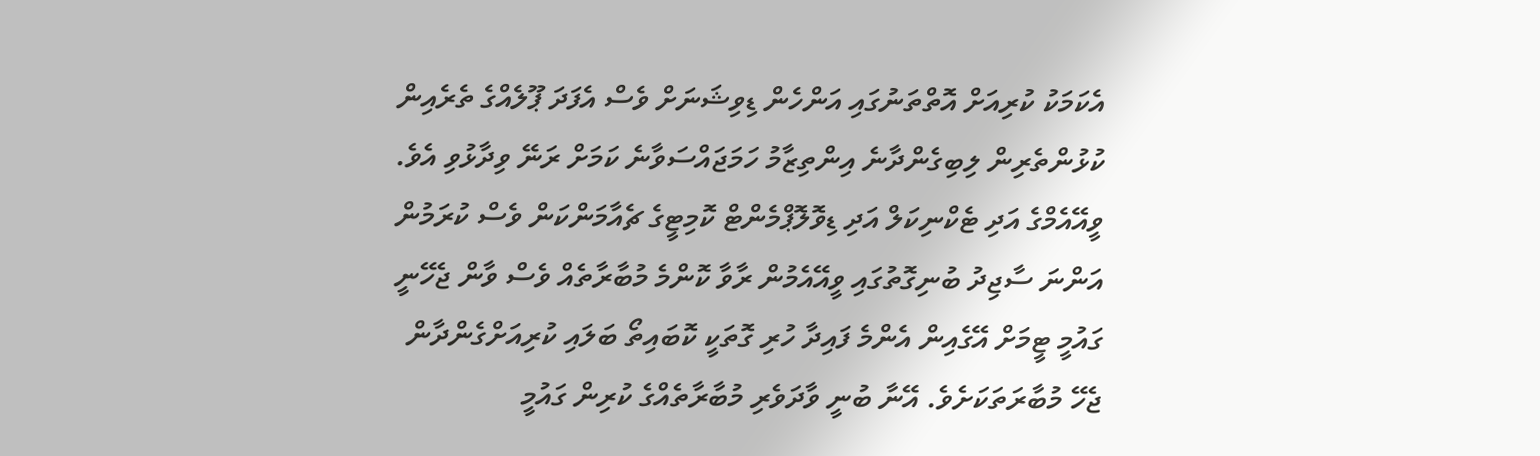އެކަމަކު ކުރިއަށް އޮތްތަނުގައި އަންހެން ޑިވިޝަނަށް ވެސް އެފަދަ ޕޫލެއްގެ ތެރެއިން ކުޅުންތެރިން ލިބިގެންދާނެ އިންތިޒާމު ހަމަޖައްސަވާނެ ކަމަށް ރަނޭ ވިދާޅުވި އެވެ.
ވީއޭއެމްގެ އަދި ޓެކްނިކަލް އަދި ޑިވޮލޮޕްމެންޓް ކޮމިޓީގެ ޗެއާމަންކަން ވެސް ކުރަމުން އަންނަ ސާޖިދު ބުނިގޮތުގައި ވީއޭއެމުން ރާވާ ކޮންމެ މުބާރާތެއް ވެސް ވާން ޖެހޭނީ ގައުމީ ޓީމަށް އޭގެއިން އެންމެ ފައިދާ ހުރި ގޮތަކީ ކޮބައިތޯ ބަލައި ކުރިއަށްގެންދާން ޖެހޭ މުބާރަތަކަށެވެ. އޭނާ ބުނީ ވާދަވެރި މުބާރާތެއްގެ ކުރިން ގައުމީ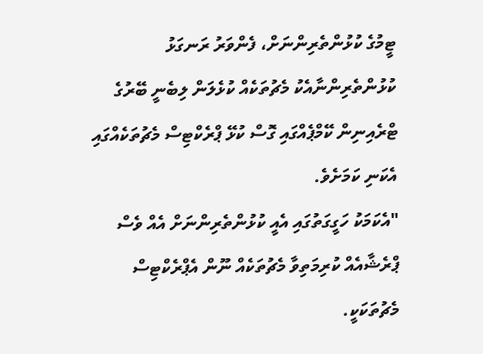ޓީމުގެ ކުޅުންތެރިންނަށް، ފެންވަރު ރަނގަޅު ކުޅުންތެރިންނާއެކު މެޗުތަކެއް ކުޅެލަން ލިބެނީ ބޭރުގެ ޓްރެއިނިން ކޭމްޕެއްގައި ގޮސް ކުޅޭ ޕްރެކްޓިސް މެޗުތަކެއްގައި އެކަނި ކަމަށެވެ.
"އެކަމަކު ހަގީގަތުގައި އެއީ ކުޅުންތެރިންނަށް އެއް ވެސް ޕްރެޝާއެއް ކުރިމަތިވާ މެޗުތަކެއް ނޫން އެޕްރެކްޓިސް މެޗުތަކަކީ.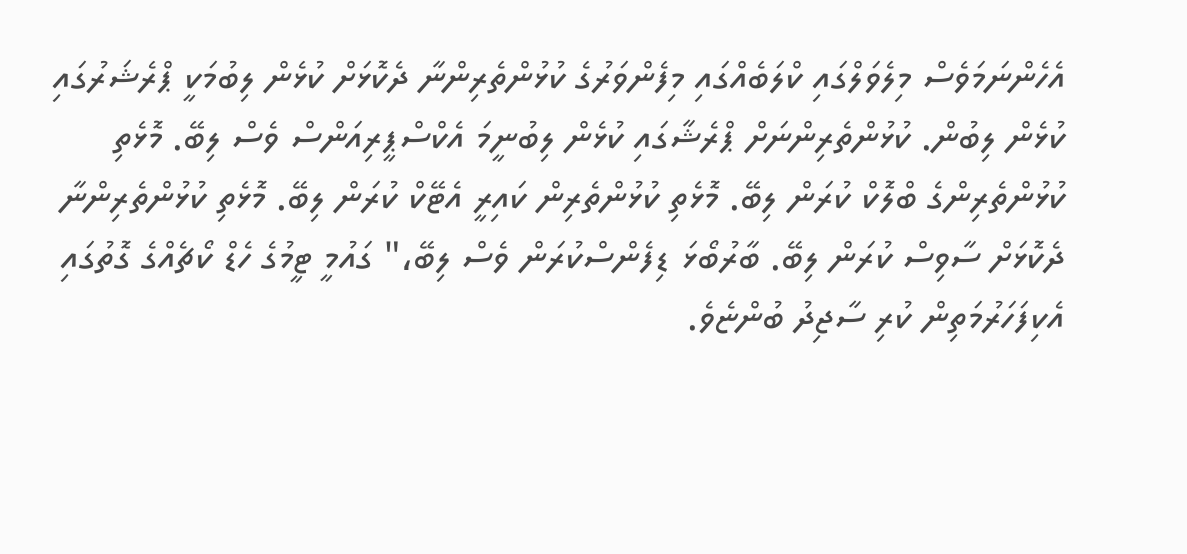އެހެންނަމަވެސް މިލެވަލްގައި ކްލަބެއްގައި މިފެންވަރުގެ ކުޅުންތެރިންނާ ދެކޮޅަށް ކުޅެން ލިބުމަކީ ޕްރެޝަރުގައި ކުޅެން ލިބުން. ކުޅުންތެރިންނަށް ޕްރެޝާގައި ކުޅެން ލިބުނީމަ އެކްސްޕީރިއަންސް ވެސް ލިބޭ. މޮޅެތި ކުޅުންތެރިންގެ ބްލޮކް ކުރަން ލިބޭ. މޮޅެތި ކުޅުންތެރިން ކައިރީ އެޓޭކް ކުރަން ލިބޭ. މޮޅެތި ކުޅުންތެރިންނާ ދެކޮޅަށް ސާވިސް ކުރަން ލިބޭ. ބާރުބޯޅަ ޑިފެންސްކުރަން ވެސް ލިބޭ،" ގައުމީ ޓީމުގެ ހެޑް ކޯޗެއްގެ ގޮތުގައި އެކިފަހަރުމަތިން ކުރި ސާޖިދު ބުންޏެވެ.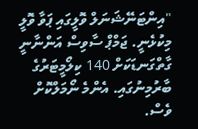"އިންޓަނޭޝަނަލް ވޮލީގައި ޕަވާ ވޮލީ މިކުޅެނީ. ޖަމްޕް ސާވިސް އަންނާނީ ގާތްގަނޑަކަށް 140 ކިލޯމީޓަރުގެ ބާރުމިނުގައި. އެންމެ ނޯމަލްކޮށް ވެސް.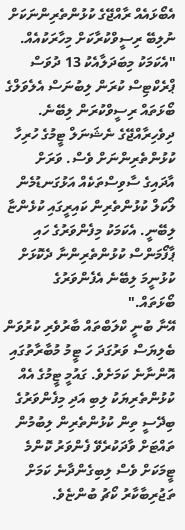އެބޯޅައެއް ރާއްޖޭގެ ކުޅުންތެރިންނަކަށް ނުލިބޭ ރިސީވްކުރާކަށް މިހާރަކުއެއް.
"އެކަމަކު މިބަދަލާއެކު 13 ދުވަސް ޕްރެކްޓިސް ކުރަން ލިބުނަސް އެލެވަލްގެ ބޯޅަތައް ރިސީވްކުރަން ލިބޭނެ. ދިވެހިރާއްޖޭގެ ނެޝަނަލް ޓީމުގެ ހުރިހާ ކުޅުންތެރިންނަށް ވެސް. ވަރަށް އާދައިގެ ސާވިސްތަކެއް އަޅުގަނޑުމެން ލޯކަލް ކުޅުންތެރިން ކައިރީގައި ކުޅެންޏާ ލިބޭނީ. އެކަމަކު މިފެންވަރުގެ ހައި ޕާފޯމަންސް ކުޅުންތެރިންނާ ދެކޮޅަށް ކުޅުނީމަ ލިބޭނެ އެފެންވަރުގެ ބޯޅަތައް."
އޭނާ ބުނީ ކްލަބްތައް ބާރުވެރި ކުރުވަން ބެލިޔަސް ވަރުގަދަ ހަ ޓީމު މުބާރާތުގައި އޮންނާނެ ކަމަށެވެ. ގައުމީ ޓީމުގެ އެއް ކުޅުންތެރިޔަކު ލިބި އަދި މިފެންވަރުގެ ބިދޭސީ ތިން ކުޅުންތެރިން ލިބުމުން ތައްޓަށް ވާދަކުރެވޭ ފެންވަރު ކޮންމެ ޓީމަކަށް ވެސް ލިބިގެންދާނެ ކަމަށް ތަޖުރިބާކާރު ކޯޗު ބުންޏެވެ.